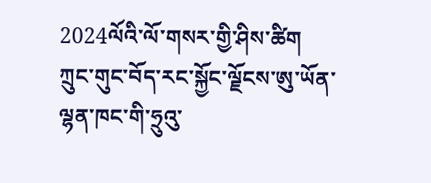2024ལོའི་ལོ་གསར་གྱི་ཤིས་ཚིག
ཀྲུང་གུང་བོད་རང་སྐྱོང་ལྗོངས་ཨུ་ཡོན་ལྷན་ཁང་གི་ཧྲུའུ་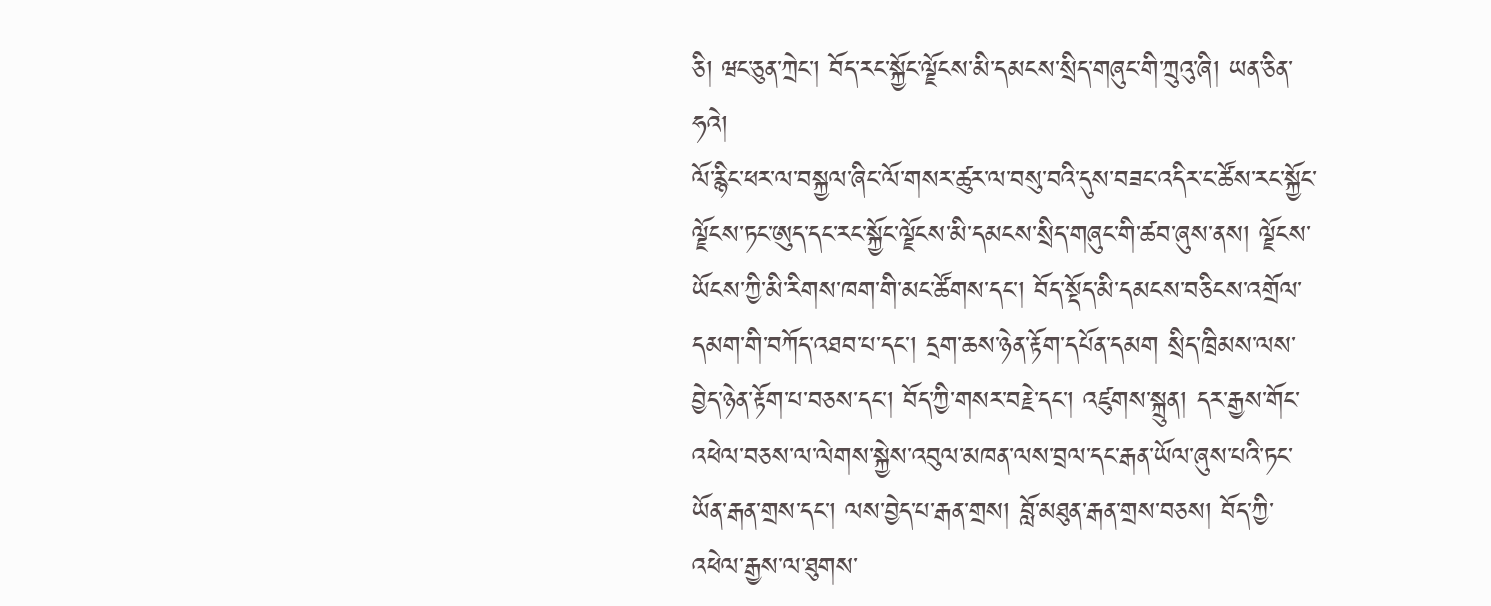ཅི། ཝང་ཅུན་ཀྲེང་། བོད་རང་སྐྱོང་ལྗོངས་མི་དམངས་སྲིད་གཞུང་གི་ཀྲུའུ་ཞི། ཡན་ཅིན་ཧའེ།
ལོ་རྙིང་ཕར་ལ་བསྐྱལ་ཞིང་ལོ་གསར་ཚུར་ལ་བསུ་བའི་དུས་བཟང་འདིར་ང་ཚོས་རང་སྐྱོང་ལྗོངས་ཏང་ཨུད་དང་རང་སྐྱོང་ལྗོངས་མི་དམངས་སྲིད་གཞུང་གི་ཚབ་ཞུས་ནས། ལྗོངས་ཡོངས་ཀྱི་མི་རིགས་ཁག་གི་མང་ཚོགས་དང་། བོད་སྡོད་མི་དམངས་བཅིངས་འགྲོལ་དམག་གི་བཀོད་འཐབ་པ་དང་། དྲག་ཆས་ཉེན་རྟོག་དཔོན་དམག སྲིད་ཁྲིམས་ལས་བྱེད་ཉེན་རྟོག་པ་བཅས་དང་། བོད་ཀྱི་གསར་བརྗེ་དང་། འཛུགས་སྐྲུན། དར་རྒྱས་གོང་འཕེལ་བཅས་ལ་ལེགས་སྐྱེས་འབུལ་མཁན་ལས་བྲལ་དང་རྒན་ཡོལ་ཞུས་པའི་ཏང་ཡོན་རྒན་གྲས་དང་། ལས་བྱེད་པ་རྒན་གྲས། བློ་མཐུན་རྒན་གྲས་བཅས། བོད་ཀྱི་འཕེལ་རྒྱས་ལ་ཐུགས་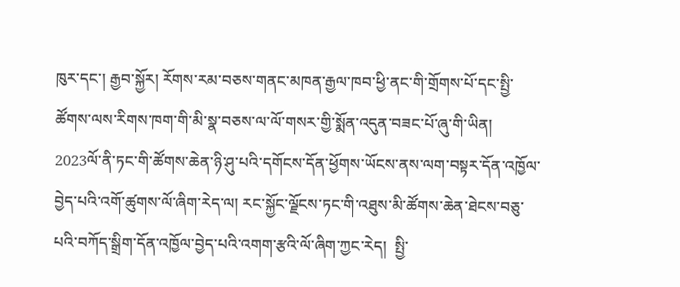ཁུར་དང་། རྒྱབ་སྐྱོར། རོགས་རམ་བཅས་གནང་མཁན་རྒྱལ་ཁབ་ཕྱི་ནང་གི་གྲོགས་པོ་དང་སྤྱི་ཚོགས་ལས་རིགས་ཁག་གི་མི་སྣ་བཅས་ལ་ལོ་གསར་གྱི་སྨོན་འདུན་བཟང་པོ་ཞུ་གི་ཡིན།
2023ལོ་ནི་ཏང་གི་ཚོགས་ཆེན་ཉི་ཤུ་པའི་དགོངས་དོན་ཕྱོགས་ཡོངས་ནས་ལག་བསྟར་དོན་འཁྱོལ་བྱེད་པའི་འགོ་ཚུགས་ལོ་ཞིག་རེད་ལ། རང་སྐྱོང་ལྗོངས་ཏང་གི་འཐུས་མི་ཚོགས་ཆེན་ཐེངས་བཅུ་པའི་བཀོད་སྒྲིག་དོན་འཁྱོལ་བྱེད་པའི་འགག་རྩའི་ལོ་ཞིག་ཀྱང་རེད།  སྤྱི་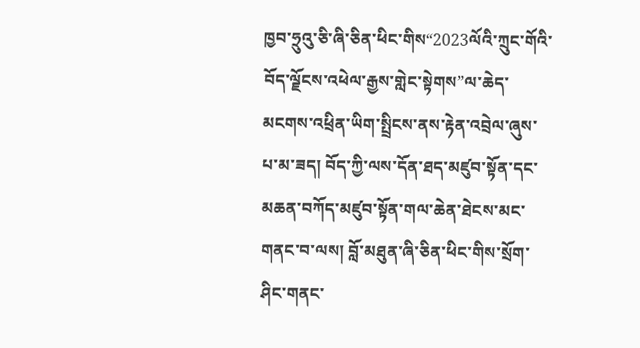ཁྱབ་ཧྲུའུ་ཅི་ཞི་ཅིན་ཕིང་གིས“2023ལོའི་ཀྲུང་གོའི་བོད་ལྗོངས་འཕེལ་རྒྱས་གླེང་སྟེགས”ལ་ཆེད་མངགས་འཕྲིན་ཡིག་སྤྲིངས་ནས་རྟེན་འབྲེལ་ཞུས་པ་མ་ཟད། བོད་ཀྱི་ལས་དོན་ཐད་མཛུབ་སྟོན་དང་མཆན་བཀོད་མཛུབ་སྟོན་གལ་ཆེན་ཐེངས་མང་གནང་བ་ལས། བློ་མཐུན་ཞི་ཅིན་ཕིང་གིས་སྲོག་ཤིང་གནང་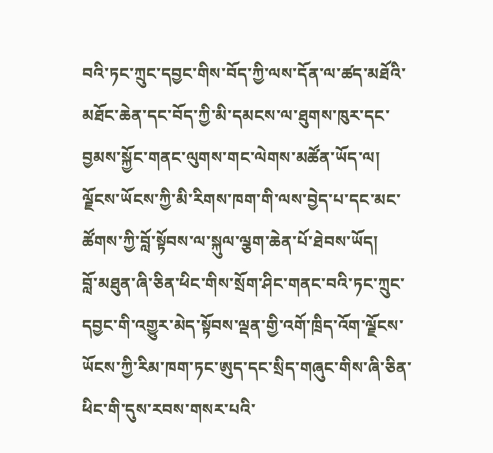བའི་ཏང་ཀྲུང་དབྱང་གིས་བོད་ཀྱི་ལས་དོན་ལ་ཚད་མཐོའི་མཐོང་ཆེན་དང་བོད་ཀྱི་མི་དམངས་ལ་ཐུགས་ཁུར་དང་བྱམས་སྐྱོང་གནང་ལུགས་གང་ལེགས་མཚོན་ཡོད་ལ། ལྗོངས་ཡོངས་ཀྱི་མི་རིགས་ཁག་གི་ལས་བྱེད་པ་དང་མང་ཚོགས་ཀྱི་བློ་སྟོབས་ལ་སྐུལ་ལྕག་ཆེན་པོ་ཐེབས་ཡོད།
བློ་མཐུན་ཞི་ཅིན་ཕིང་གིས་སྲོག་ཤིང་གནང་བའི་ཏང་ཀྲུང་དབྱང་གི་འགྱུར་མེད་སྟོབས་ལྡན་གྱི་འགོ་ཁྲིད་འོག་ལྗོངས་ཡོངས་ཀྱི་རིམ་ཁག་ཏང་ཨུད་དང་སྲིད་གཞུང་གིས་ཞི་ཅིན་ཕིང་གི་དུས་རབས་གསར་པའི་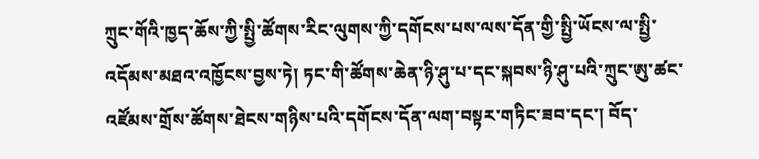ཀྲུང་གོའི་ཁྱད་ཆོས་ཀྱི་སྤྱི་ཚོགས་རིང་ལུགས་ཀྱི་དགོངས་པས་ལས་དོན་གྱི་སྤྱི་ཡོངས་ལ་སྤྱི་འདོམས་མཐའ་འཁྱོངས་བྱས་ཏེ། ཏང་གི་ཚོགས་ཆེན་ཉི་ཤུ་པ་དང་སྐབས་ཉི་ཤུ་པའི་ཀྲུང་ཨུ་ཚང་འཛོམས་གྲོས་ཚོགས་ཐེངས་གཉིས་པའི་དགོངས་དོན་ལག་བསྟར་གཏིང་ཟབ་དང་། བོད་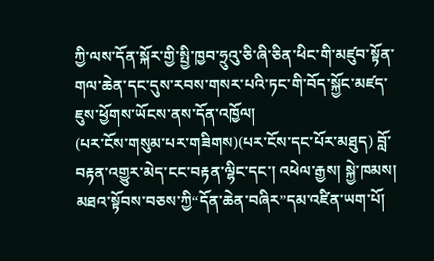ཀྱི་ལས་དོན་སྐོར་གྱི་སྤྱི་ཁྱབ་ཧྲུའུ་ཅི་ཞི་ཅིན་ཕིང་གི་མཛུབ་སྟོན་གལ་ཆེན་དང་དུས་རབས་གསར་པའི་ཏང་གི་བོད་སྐྱོང་མཛད་ཇུས་ཕྱོགས་ཡོངས་ནས་དོན་འཁྱོལ།
(པར་ངོས་གསུམ་པར་གཟིགས)(པར་ངོས་དང་པོར་མཐུད) བློ་བརྟན་འགྱུར་མེད་ངང་བརྟན་ལྷིང་དང་། འཕེལ་རྒྱས། སྐྱེ་ཁམས། མཐའ་སྟོབས་བཅས་ཀྱི“དོན་ཆེན་བཞིར”དམ་འཛིན་ཡག་པོ།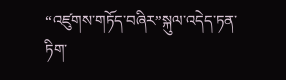“འཛུགས་གཏོད་བཞིར”སྐུལ་འདེད་ཏན་ཏིག་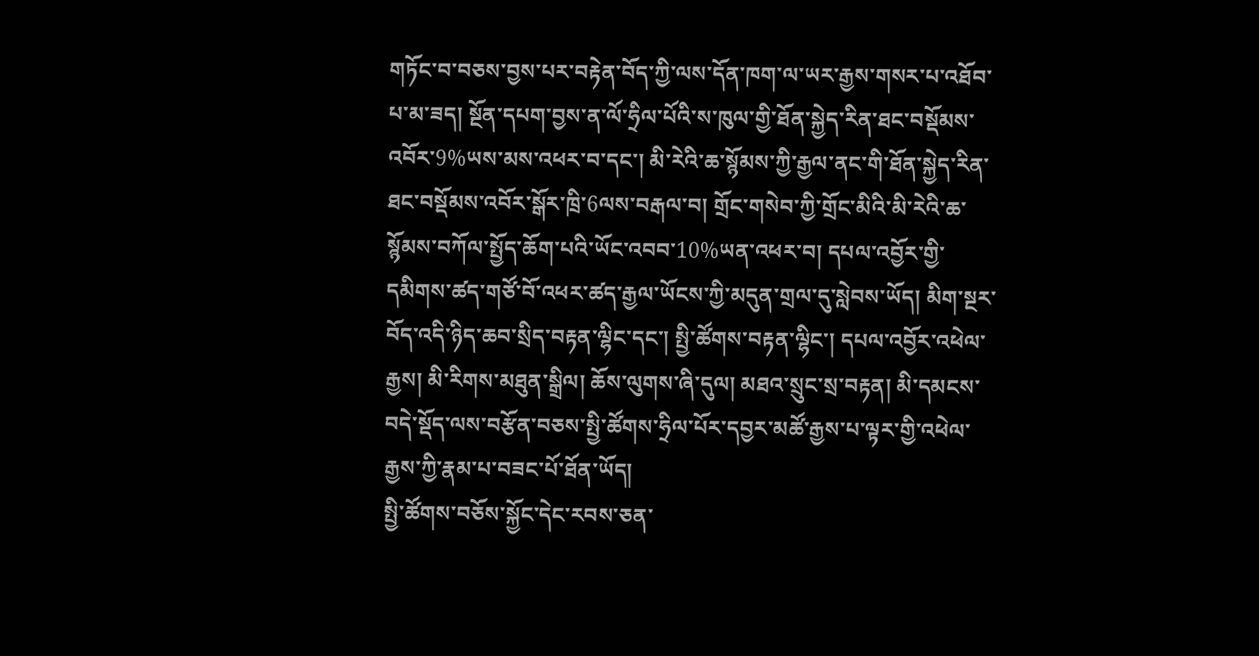གཏོང་བ་བཅས་བྱས་པར་བརྟེན་བོད་ཀྱི་ལས་དོན་ཁག་ལ་ཡར་རྒྱས་གསར་པ་འཐོབ་པ་མ་ཟད། སྔོན་དཔག་བྱས་ན་ལོ་ཧྲིལ་པོའི་ས་ཁུལ་གྱི་ཐོན་སྐྱེད་རིན་ཐང་བསྡོམས་འབོར་9%ཡས་མས་འཕར་བ་དང་། མི་རེའི་ཆ་སྙོམས་ཀྱི་རྒྱལ་ནང་གི་ཐོན་སྐྱེད་རིན་ཐང་བསྡོམས་འབོར་སྒོར་ཁྲི་6ལས་བརྒལ་བ། གྲོང་གསེབ་ཀྱི་གྲོང་མིའི་མི་རེའི་ཆ་སྙོམས་བཀོལ་སྤྱོད་ཆོག་པའི་ཡོང་འབབ་10%ཡན་འཕར་བ། དཔལ་འབྱོར་གྱི་དམིགས་ཚད་གཙོ་བོ་འཕར་ཚད་རྒྱལ་ཡོངས་ཀྱི་མདུན་གྲལ་དུ་སླེབས་ཡོད། མིག་སྔར་བོད་འདི་ཉིད་ཆབ་སྲིད་བརྟན་ལྷིང་དང་། སྤྱི་ཚོགས་བརྟན་ལྷིང་། དཔལ་འབྱོར་འཕེལ་རྒྱས། མི་རིགས་མཐུན་སྒྲིལ། ཆོས་ལུགས་ཞི་དུལ། མཐའ་སྲུང་སྲ་བརྟན། མི་དམངས་བདེ་སྡོད་ལས་བརྩོན་བཅས་སྤྱི་ཚོགས་ཧྲིལ་པོར་དབྱར་མཚོ་རྒྱས་པ་ལྟར་གྱི་འཕེལ་རྒྱས་ཀྱི་རྣམ་པ་བཟང་པོ་ཐོན་ཡོད།
སྤྱི་ཚོགས་བཅོས་སྐྱོང་དེང་རབས་ཅན་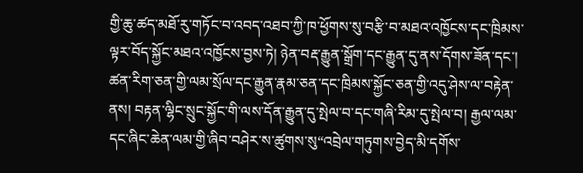གྱི་ཆུ་ཚད་མཐོ་རུ་གཏོང་བ་འབད་འཐབ་ཀྱི་ཁ་ཕྱོགས་སུ་བརྩི་བ་མཐའ་འཁྱོངས་དང་ཁྲིམས་ལྟར་བོད་སྐྱོང་མཐའ་འཁྱོངས་བྱས་ཏེ། ཉེན་བརྡ་རྒྱུན་སྒྲོག་དང་རྒྱུན་དུ་ནས་དོགས་ཟོན་དང་། ཚན་རིག་ཅན་གྱི་ལམ་སྲོལ་དང་རྒྱུན་རྣམ་ཅན་དང་ཁྲིམས་སྐྱོང་ཅན་གྱི་འདུ་ཤེས་ལ་བརྟེན་ནས། བརྟན་ལྷིང་སྲུང་སྐྱོང་གི་ལས་དོན་རྒྱུན་དུ་སྤེལ་བ་དང་གཞི་རིམ་དུ་སྤེལ་བ། རྒྱལ་ལམ་དང་ཞིང་ཆེན་ལམ་གྱི་ཞིབ་བཤེར་ས་ཚུགས་སུ“འབྲེལ་གཏུགས་བྱེད་མི་དགོས་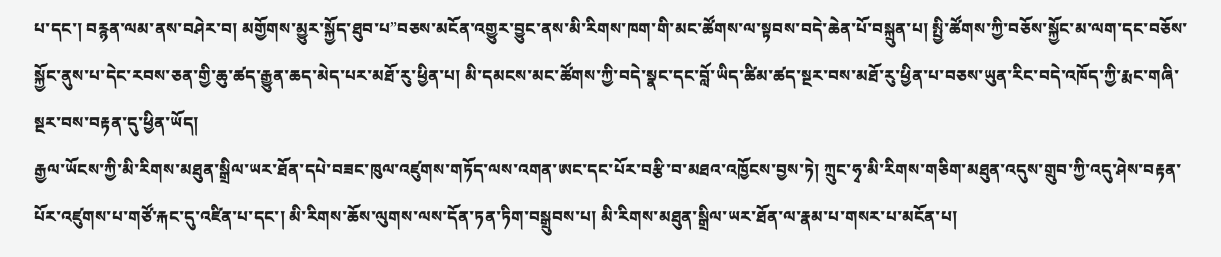པ་དང་། བརྙན་ལམ་ནས་བཤེར་བ། མགྱོགས་མྱུར་སྐྱོད་ཐུབ་པ”བཅས་མངོན་འགྱུར་བྱུང་ནས་མི་རིགས་ཁག་གི་མང་ཚོགས་ལ་སྟབས་བདེ་ཆེན་པོ་བསྐྲུན་པ། སྤྱི་ཚོགས་ཀྱི་བཅོས་སྐྱོང་མ་ལག་དང་བཅོས་སྐྱོང་ནུས་པ་དེང་རབས་ཅན་གྱི་ཆུ་ཚད་རྒྱུན་ཆད་མེད་པར་མཐོ་རུ་ཕྱིན་པ། མི་དམངས་མང་ཚོགས་ཀྱི་བདེ་སྣང་དང་བློ་ཡིད་ཚིམ་ཚད་སྔར་བས་མཐོ་རུ་ཕྱིན་པ་བཅས་ཡུན་རིང་བདེ་འཁོད་ཀྱི་རྨང་གཞི་སྔར་བས་བརྟན་དུ་ཕྱིན་ཡོད།
རྒྱལ་ཡོངས་ཀྱི་མི་རིགས་མཐུན་སྒྲིལ་ཡར་ཐོན་དཔེ་བཟང་ཁུལ་འཛུགས་གཏོད་ལས་འགན་ཨང་དང་པོར་བརྩི་བ་མཐའ་འཁྱོངས་བྱས་ཏེ། ཀྲུང་ཧྭ་མི་རིགས་གཅིག་མཐུན་འདུས་གྲུབ་ཀྱི་འདུ་ཤེས་བརྟན་པོར་འཛུགས་པ་གཙོ་རྐང་དུ་འཛིན་པ་དང་། མི་རིགས་ཆོས་ལུགས་ལས་དོན་ཏན་ཏིག་བསྒྲུབས་པ། མི་རིགས་མཐུན་སྒྲིལ་ཡར་ཐོན་ལ་རྣམ་པ་གསར་པ་མངོན་པ།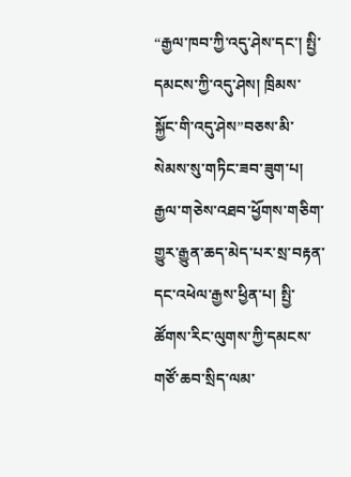“རྒྱལ་ཁབ་ཀྱི་འདུ་ཤེས་དང་། སྤྱི་དམངས་ཀྱི་འདུ་ཤེས། ཁྲིམས་སྐྱོང་གི་འདུ་ཤེས”བཅས་མི་སེམས་སུ་གཏིང་ཟབ་ཟུག་པ། རྒྱལ་གཅེས་འཐབ་ཕྱོགས་གཅིག་གྱུར་རྒྱུན་ཆད་མེད་པར་སྲ་བརྟན་དང་འཕེལ་རྒྱས་ཕྱིན་པ། སྤྱི་ཚོགས་རིང་ལུགས་ཀྱི་དམངས་གཙོ་ཆབ་སྲིད་ལམ་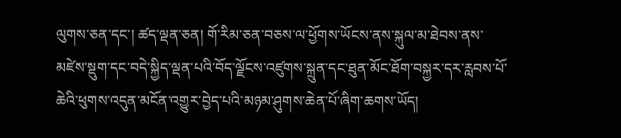ལུགས་ཅན་དང་། ཚད་ལྡན་ཅན། གོ་རིམ་ཅན་བཅས་ལ་ཕྱོགས་ཡོངས་ནས་སྐུལ་མ་ཐེབས་ནས་མཛེས་སྡུག་དང་བདེ་སྐྱིད་ལྡན་པའི་བོད་ལྗོངས་འཛུགས་སྐྲུན་དང་ཐུན་མོང་ཐོག་བསྐྱར་དར་རླབས་པོ་ཆེའི་ཕུགས་འདུན་མངོན་འགྱུར་བྱེད་པའི་མཉམ་ཤུགས་ཆེན་པོ་ཞིག་ཆགས་ཡོད།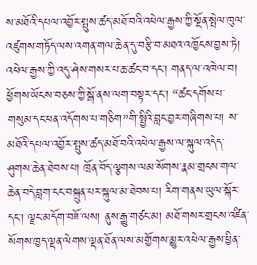ས་མཐོའི་དཔལ་འབྱོར་སྤུས་ཚད་མཐོ་བའི་འཕེལ་རྒྱས་ཀྱི་སྔོན་སྤེལ་ཁུལ་འཛུགས་གཏོད་ལས་འགན་གལ་ཆེན་དུ་བརྩི་བ་མཐའ་འཁྱོངས་བྱས་ཏེ། འཕེལ་རྒྱས་ཀྱི་འདུ་ཤེས་གསར་པ་ཆ་ཚང་བ་དང་། གནད་ལ་འཁེལ་བ། ཕྱོགས་ཡོངས་བཅས་ཀྱི་སྒོ་ནས་ལག་བསྟར་དང་། “ཚང་དགོས་པ་གསུམ་དང་ཕན་འདོགས་པ་གཅིག”གི་སྤྱིའི་བླང་བྱར་གཞིགས་པ། ས་མཐོའི་དཔལ་འབྱོར་སྤུས་ཚད་མཐོ་བའི་འཕེལ་རྒྱས་ལ་སྐུལ་འདེད་ཤུགས་ཆེན་ཐེབས་པ། ཁྲོན་བོད་ལྕགས་ལམ་སོགས་རྣམ་གྲངས་གལ་ཆེན་བདེ་བླག་ངང་བསྐྲུན་པར་སྐུལ་མ་ཐེབས་པ། རིག་གནས་ཡུལ་སྐོར་དང་། ལྗང་མདོག་བཟོ་ལས། ནུས་རྒྱུ་གཙང་མ། མཐོ་གསར་གྲངས་འཛིན་སོགས་ཁྱད་ལྡན་ལེགས་ལྡན་ཐོན་ལས་མགྱོགས་མྱུར་འཕེལ་རྒྱས་ཕྱིན་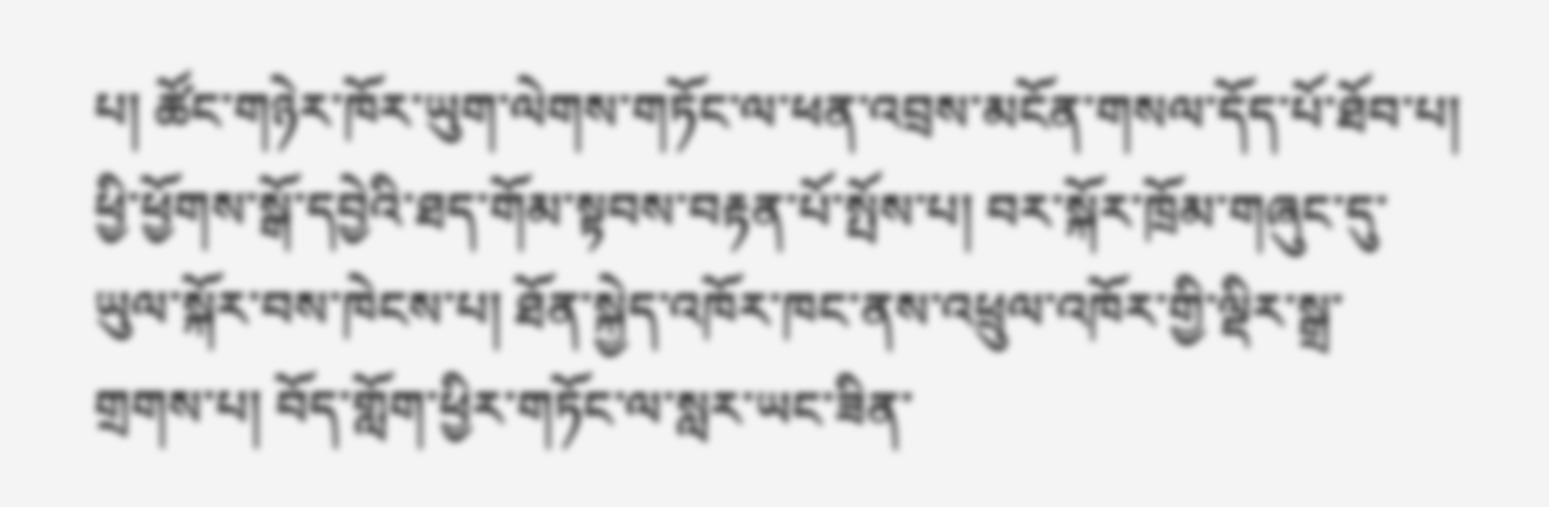པ། ཚོང་གཉེར་ཁོར་ཡུག་ལེགས་གཏོང་ལ་ཕན་འབྲས་མངོན་གསལ་དོད་པོ་ཐོབ་པ། ཕྱི་ཕྱོགས་སྒོ་དབྱེའི་ཐད་གོམ་སྟབས་བརྟན་པོ་སྤོས་པ། བར་སྐོར་ཁྲོམ་གཞུང་དུ་ཡུལ་སྐོར་བས་ཁེངས་པ། ཐོན་སྐྱེད་འཁོར་ཁང་ནས་འཕྲུལ་འཁོར་གྱི་ལྡིར་སྒྲ་གྲགས་པ། བོད་གློག་ཕྱིར་གཏོང་ལ་སླར་ཡང་ཟིན་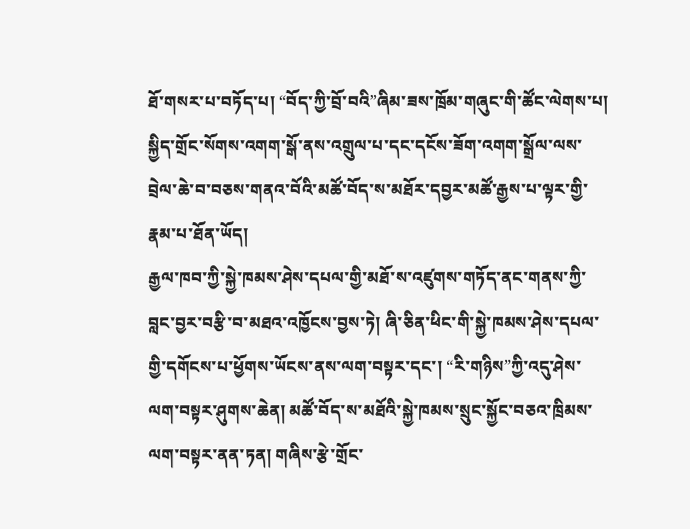ཐོ་གསར་པ་བཏོད་པ། “བོད་ཀྱི་བྲོ་བའི”ཞིམ་ཟས་ཁྲོམ་གཞུང་གི་ཚོང་ལེགས་པ། སྐྱིད་གྲོང་སོགས་འགག་སྒོ་ནས་འགྲུལ་པ་དང་དངོས་ཟོག་འགག་སྒྲོལ་ལས་བྲེལ་ཆེ་བ་བཅས་གནའ་བོའི་མཚོ་བོད་ས་མཐོར་དབྱར་མཚོ་རྒྱས་པ་ལྟར་གྱི་རྣམ་པ་ཐོན་ཡོད།
རྒྱལ་ཁབ་ཀྱི་སྐྱེ་ཁམས་ཤེས་དཔལ་གྱི་མཐོ་ས་འཛུགས་གཏོད་ནང་གནས་ཀྱི་བླང་བྱར་བརྩི་བ་མཐའ་འཁྱོངས་བྱས་ཏེ། ཞི་ཅིན་ཕིང་གི་སྐྱེ་ཁམས་ཤེས་དཔལ་གྱི་དགོངས་པ་ཕྱོགས་ཡོངས་ནས་ལག་བསྟར་དང་། “རི་གཉིས”ཀྱི་འདུ་ཤེས་ལག་བསྟར་ཤུགས་ཆེན། མཚོ་བོད་ས་མཐོའི་སྐྱེ་ཁམས་སྲུང་སྐྱོང་བཅའ་ཁྲིམས་ལག་བསྟར་ནན་ཏན། གཞིས་རྩེ་གྲོང་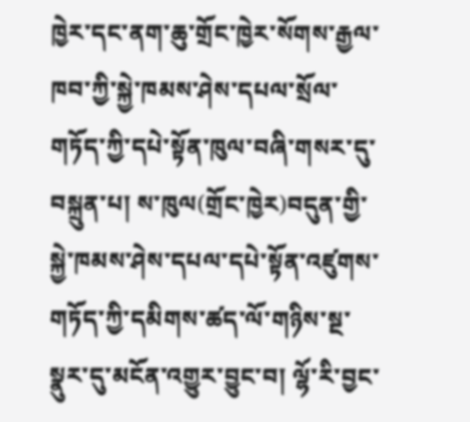ཁྱེར་དང་ནག་ཆུ་གྲོང་ཁྱེར་སོགས་རྒྱལ་ཁབ་ཀྱི་སྐྱེ་ཁམས་ཤེས་དཔལ་སྲོལ་གཏོད་ཀྱི་དཔེ་སྟོན་ཁུལ་བཞི་གསར་དུ་བསྐྲུན་པ། ས་ཁུལ(གྲོང་ཁྱེར)བདུན་གྱི་སྐྱེ་ཁམས་ཤེས་དཔལ་དཔེ་སྟོན་འཛུགས་གཏོད་ཀྱི་དམིགས་ཚད་ལོ་གཉིས་སྔ་སྣུར་དུ་མངོན་འགྱུར་བྱུང་བ། ལྷོ་རི་བྱང་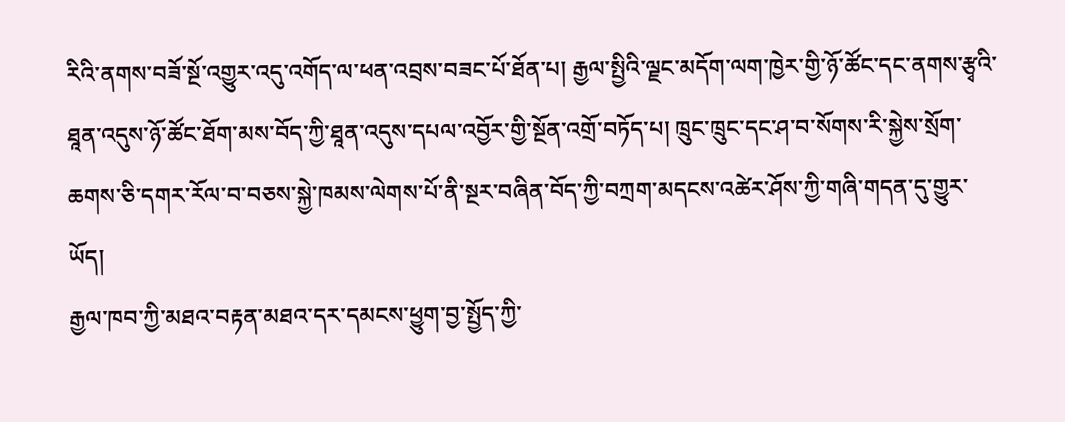རིའི་ནགས་བཟོ་སྔོ་འགྱུར་འདུ་འགོད་ལ་ཕན་འབྲས་བཟང་པོ་ཐོན་པ། རྒྱལ་སྤྱིའི་ལྗང་མདོག་ལག་ཁྱེར་གྱི་ཉོ་ཚོང་དང་ནགས་རྩྭའི་ཐཱན་འདུས་ཉོ་ཚོང་ཐོག་མས་བོད་ཀྱི་ཐཱན་འདུས་དཔལ་འབྱོར་གྱི་སྔོན་འགྲོ་བཏོད་པ། ཁྲུང་ཁྲུང་དང་ཤ་བ་སོགས་རི་སྐྱེས་སྲོག་ཆགས་ཅི་དགར་རོལ་བ་བཅས་སྐྱེ་ཁམས་ལེགས་པོ་ནི་སྔར་བཞིན་བོད་ཀྱི་བཀྲག་མདངས་འཚེར་ཤོས་ཀྱི་གཞི་གདན་དུ་གྱུར་ཡོད།
རྒྱལ་ཁབ་ཀྱི་མཐའ་བརྟན་མཐའ་དར་དམངས་ཕྱུག་བྱ་སྤྱོད་ཀྱི་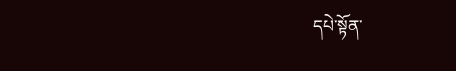དཔེ་སྟོན་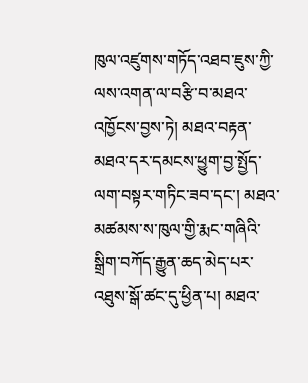ཁུལ་འཛུགས་གཏོད་འཐབ་ཇུས་ཀྱི་ལས་འགན་ལ་བརྩི་བ་མཐའ་འཁྱོངས་བྱས་ཏེ། མཐའ་བརྟན་མཐའ་དར་དམངས་ཕྱུག་བྱ་སྤྱོད་ལག་བསྟར་གཏིང་ཟབ་དང་། མཐའ་མཚམས་ས་ཁུལ་གྱི་རྨང་གཞིའི་སྒྲིག་བཀོད་རྒྱུན་ཆད་མེད་པར་འཐུས་སྒོ་ཚང་དུ་ཕྱིན་པ། མཐའ་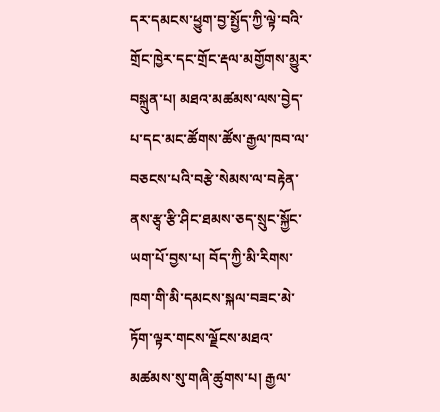དར་དམངས་ཕྱུག་བྱ་སྤྱོད་ཀྱི་ལྟེ་བའི་གྲོང་ཁྱེར་དང་གྲོང་རྡལ་མགྱོགས་མྱུར་བསྐྲུན་པ། མཐའ་མཚམས་ལས་བྱེད་པ་དང་མང་ཚོགས་ཚོས་རྒྱལ་ཁབ་ལ་བཅངས་པའི་བརྩེ་སེམས་ལ་བརྟེན་ནས་རྩྭ་རྩི་ཤིང་ཐམས་ཅད་སྲུང་སྐྱོང་ཡག་པོ་བྱས་པ། བོད་ཀྱི་མི་རིགས་ཁག་གི་མི་དམངས་སྐལ་བཟང་མེ་ཏོག་ལྟར་གངས་ལྗོངས་མཐའ་མཚམས་སུ་གཞི་ཚུགས་པ། རྒྱལ་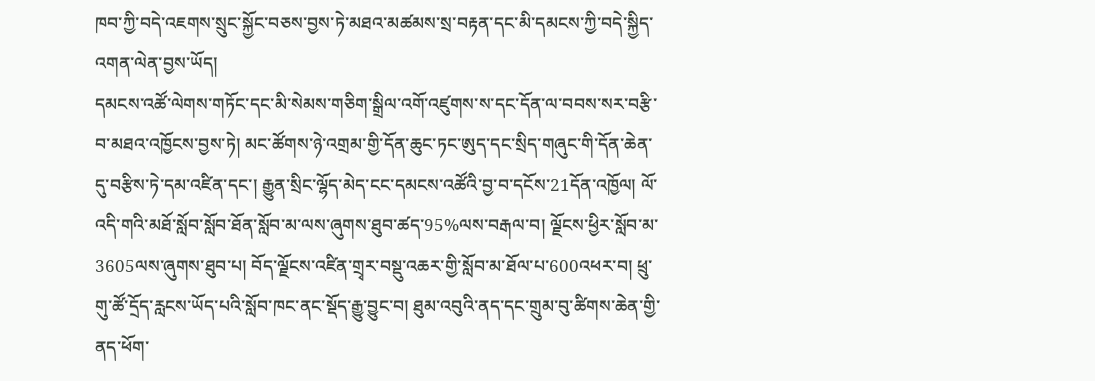ཁབ་ཀྱི་བདེ་འཇགས་སྲུང་སྐྱོང་བཅས་བྱས་ཏེ་མཐའ་མཚམས་སྲ་བརྟན་དང་མི་དམངས་ཀྱི་བདེ་སྐྱིད་འགན་ལེན་བྱས་ཡོད།
དམངས་འཚོ་ལེགས་གཏོང་དང་མི་སེམས་གཅིག་སྒྲིལ་འགོ་འཛུགས་ས་དང་དོན་ལ་བབས་སར་བརྩི་བ་མཐའ་འཁྱོངས་བྱས་ཏེ། མང་ཚོགས་ཉེ་འགྲམ་གྱི་དོན་ཆུང་ཏང་ཨུད་དང་སྲིད་གཞུང་གི་དོན་ཆེན་དུ་བརྩིས་ཏེ་དམ་འཛིན་དང་། རྒྱུན་སྲིང་ལྷོད་མེད་ངང་དམངས་འཚོའི་བྱ་བ་དངོས་21དོན་འཁྱོལ། ལོ་འདི་གའི་མཐོ་སློབ་སློབ་ཐོན་སློབ་མ་ལས་ཞུགས་ཐུབ་ཚད་95%ལས་བརྒལ་བ། ལྗོངས་ཕྱིར་སློབ་མ་3605ལས་ཞུགས་ཐུབ་པ། བོད་ལྗོངས་འཛིན་གྲྭར་བསྡུ་འཆར་གྱི་སློབ་མ་ཐོལ་པ་600འཕར་བ། ཕྲུ་གུ་ཚོ་དྲོད་རླངས་ཡོད་པའི་སློབ་ཁང་ནང་སྡོད་རྒྱུ་བྱུང་བ། ཐུམ་འབུའི་ནད་དང་གྲུམ་བུ་ཚིགས་ཆེན་གྱི་ནད་ཕོག་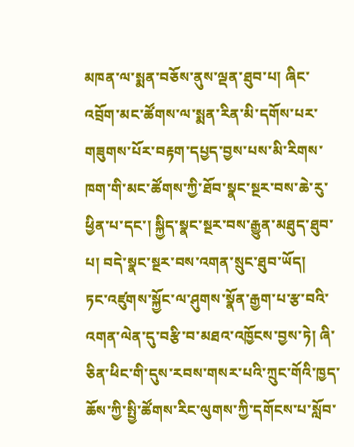མཁན་ལ་སྨན་བཅོས་ནུས་ལྡན་ཐུབ་པ། ཞིང་འབྲོག་མང་ཚོགས་ལ་སྨན་རིན་མི་དགོས་པར་གཟུགས་པོར་བརྟག་དཔྱད་བྱས་པས་མི་རིགས་ཁག་གི་མང་ཚོགས་ཀྱི་ཐོབ་སྣང་སྔར་བས་ཆེ་རུ་ཕྱིན་པ་དང་། སྐྱིད་སྣང་སྔར་བས་རྒྱུན་མཐུད་ཐུབ་པ། བདེ་སྣང་སྔར་བས་འགན་སྲུང་ཐུབ་ཡོད།
ཏང་འཛུགས་སྐྱོང་ལ་ཤུགས་སྣོན་རྒྱག་པ་རྩ་བའི་འགན་ལེན་དུ་བརྩི་བ་མཐའ་འཁྱོངས་བྱས་ཏེ། ཞི་ཅིན་ཕིང་གི་དུས་རབས་གསར་པའི་ཀྲུང་གོའི་ཁྱད་ཆོས་ཀྱི་སྤྱི་ཚོགས་རིང་ལུགས་ཀྱི་དགོངས་པ་སློབ་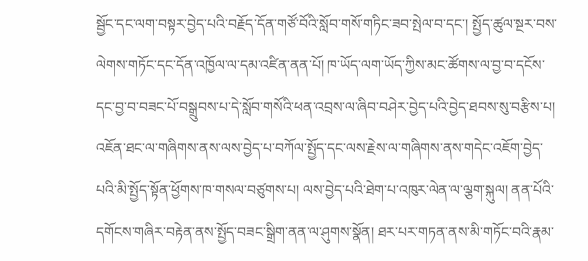སྦྱོང་དང་ལག་བསྟར་བྱེད་པའི་བརྗོད་དོན་གཙོ་བོའི་སློབ་གསོ་གཏིང་ཟབ་སྤེལ་བ་དང་། སྤྱོད་ཚུལ་སྔར་བས་ལེགས་གཏོང་དང་དོན་འཁྱོལ་ལ་དམ་འཛིན་ནན་པོ། ཁ་ཡོད་ལག་ཡོད་ཀྱིས་མང་ཚོགས་ལ་བྱ་བ་དངོས་དང་བྱ་བ་བཟང་པོ་བསྒྲུབས་པ་དེ་སློབ་གསོའི་ཕན་འབྲས་ལ་ཞིབ་བཤེར་བྱེད་པའི་བྱེད་ཐབས་སུ་བརྩིས་པ། འཇོན་ཐང་ལ་གཞིགས་ནས་ལས་བྱེད་པ་བཀོལ་སྤྱོད་དང་ལས་རྗེས་ལ་གཞིགས་ནས་གདེང་འཇོག་བྱེད་པའི་མི་སྤྱོད་སྟོན་ཕྱོགས་ཁ་གསལ་བཙུགས་པ། ལས་བྱེད་པའི་ཐེག་པ་འཁུར་ལེན་ལ་ལྕག་སྐུལ། ནན་པོའི་དགོངས་གཞིར་བརྟེན་ནས་སྤྱོད་བཟང་སྒྲིག་ནན་ལ་ཤུགས་སྣོན། ཐར་པར་གཏན་ནས་མི་གཏོང་བའི་རྣམ་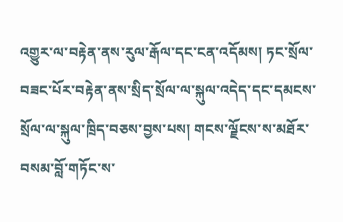འགྱུར་ལ་བརྟེན་ནས་རུལ་རྒོལ་དང་ངན་འདོམས། ཏང་སྲོལ་བཟང་པོར་བརྟེན་ནས་སྲིད་སྲོལ་ལ་སྐུལ་འདེད་དང་དམངས་སྲོལ་ལ་སྐུལ་ཁྲིད་བཅས་བྱས་པས། གངས་ལྗོངས་ས་མཐོར་བསམ་བློ་གཏོང་ས་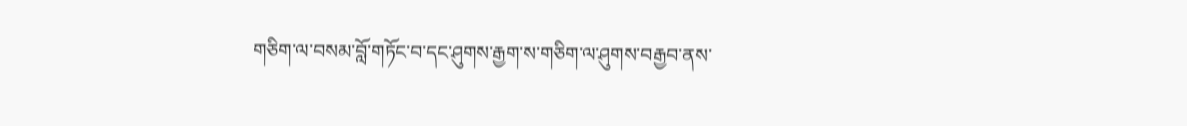གཅིག་ལ་བསམ་བློ་གཏོང་བ་དང་ཤུགས་རྒྱག་ས་གཅིག་ལ་ཤུགས་བརྒྱབ་ནས་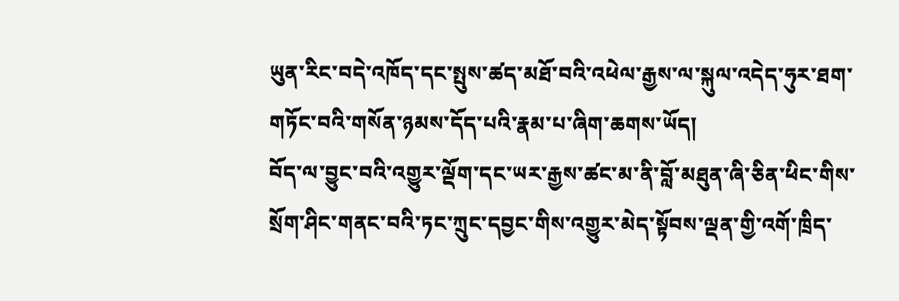ཡུན་རིང་བདེ་འཁོད་དང་སྤུས་ཚད་མཐོ་བའི་འཕེལ་རྒྱས་ལ་སྐུལ་འདེད་ཧུར་ཐག་གཏོང་བའི་གསོན་ཉམས་དོད་པའི་རྣམ་པ་ཞིག་ཆགས་ཡོད།
བོད་ལ་བྱུང་བའི་འགྱུར་ལྡོག་དང་ཡར་རྒྱས་ཚང་མ་ནི་བློ་མཐུན་ཞི་ཅིན་ཕིང་གིས་སྲོག་ཤིང་གནང་བའི་ཏང་ཀྲུང་དབྱང་གིས་འགྱུར་མེད་སྟོབས་ལྡན་གྱི་འགོ་ཁྲིད་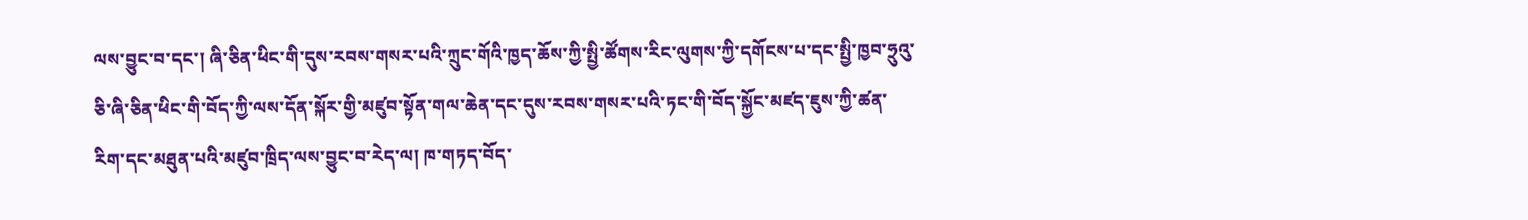ལས་བྱུང་བ་དང་། ཞི་ཅིན་ཕིང་གི་དུས་རབས་གསར་པའི་ཀྲུང་གོའི་ཁྱད་ཆོས་ཀྱི་སྤྱི་ཚོགས་རིང་ལུགས་ཀྱི་དགོངས་པ་དང་སྤྱི་ཁྱབ་ཧྲུའུ་ཅི་ཞི་ཅིན་ཕིང་གི་བོད་ཀྱི་ལས་དོན་སྐོར་གྱི་མཛུབ་སྟོན་གལ་ཆེན་དང་དུས་རབས་གསར་པའི་ཏང་གི་བོད་སྐྱོང་མཛད་ཇུས་ཀྱི་ཚན་རིག་དང་མཐུན་པའི་མཛུབ་ཁྲིད་ལས་བྱུང་བ་རེད་ལ། ཁ་གཏད་བོད་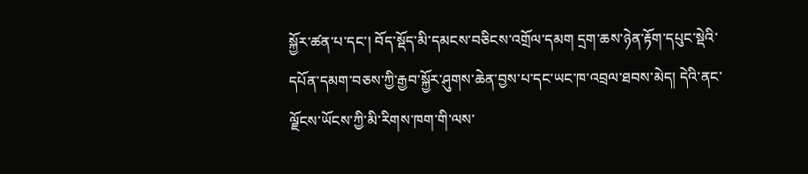སྐྱོར་ཚན་པ་དང་། བོད་སྡོད་མི་དམངས་བཅིངས་འགྲོལ་དམག དྲག་ཆས་ཉེན་རྟོག་དཔུང་སྡེའི་དཔོན་དམག་བཅས་ཀྱི་རྒྱབ་སྐྱོར་ཤུགས་ཆེན་བྱས་པ་དང་ཡང་ཁ་འབྲལ་ཐབས་མེད། དེའི་ནང་ལྗོངས་ཡོངས་ཀྱི་མི་རིགས་ཁག་གི་ལས་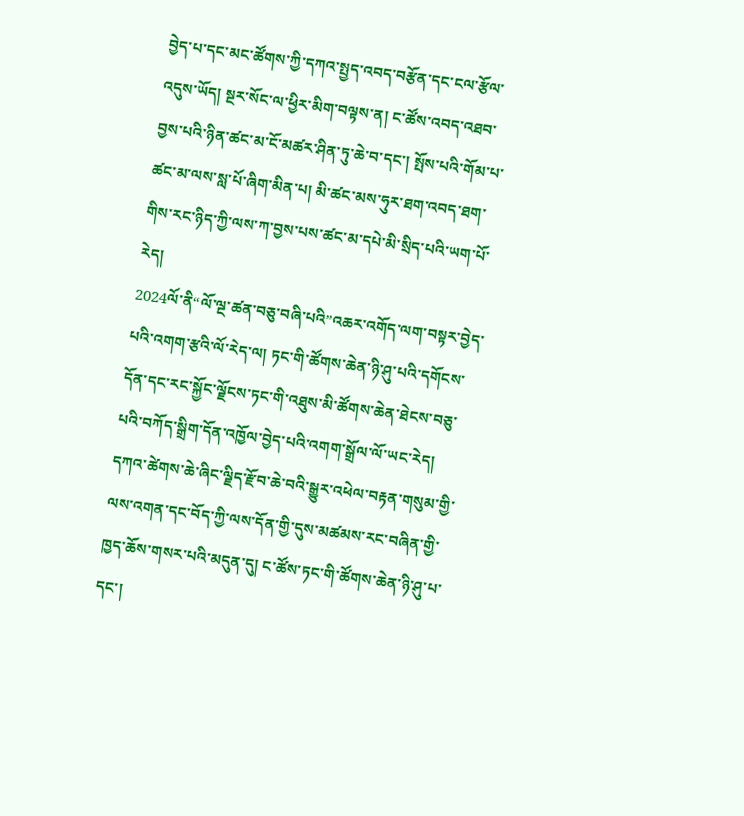བྱེད་པ་དང་མང་ཚོགས་ཀྱི་དཀའ་སྤྱད་འབད་བརྩོན་དང་ངལ་རྩོལ་འདུས་ཡོད། སྔར་སོང་ལ་ཕྱིར་མིག་བལྟས་ན། ང་ཚོས་འབད་འཐབ་བྱས་པའི་ཉིན་ཚང་མ་ངོ་མཚར་ཤིན་ཏུ་ཆེ་བ་དང་། སྤོས་པའི་གོམ་པ་ཚང་མ་ལས་སླ་པོ་ཞིག་མིན་པ། མི་ཚང་མས་ཧུར་ཐག་འབད་ཐག་གིས་རང་ཉིད་ཀྱི་ལས་ཀ་བྱས་པས་ཚང་མ་དཔེ་མི་སྲིད་པའི་ཡག་པོ་རེད།
2024ལོ་ནི“ལོ་ལྔ་ཚན་བཅུ་བཞི་པའི”འཆར་འགོད་ལག་བསྟར་བྱེད་པའི་འགག་རྩའི་ལོ་རེད་ལ། ཏང་གི་ཚོགས་ཆེན་ཉི་ཤུ་པའི་དགོངས་དོན་དང་རང་སྐྱོང་ལྗོངས་ཏང་གི་འཐུས་མི་ཚོགས་ཆེན་ཐེངས་བཅུ་པའི་བཀོད་སྒྲིག་དོན་འཁྱོལ་བྱེད་པའི་འགག་སྒྲོལ་ལོ་ཡང་རེད། དཀའ་ཚེགས་ཆེ་ཞིང་ལྗིད་རྫོབ་ཆེ་བའི་སྒྱུར་འཕེལ་བརྟན་གསུམ་གྱི་ལས་འགན་དང་བོད་ཀྱི་ལས་དོན་གྱི་དུས་མཚམས་རང་བཞིན་གྱི་ཁྱད་ཆོས་གསར་པའི་མདུན་དུ། ང་ཚོས་ཏང་གི་ཚོགས་ཆེན་ཉི་ཤུ་པ་དང་།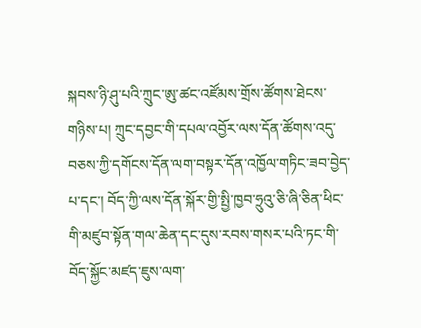སྐབས་ཉི་ཤུ་པའི་ཀྲུང་ཨུ་ཚང་འཛོམས་གྲོས་ཚོགས་ཐེངས་གཉིས་པ། ཀྲུང་དབྱང་གི་དཔལ་འབྱོར་ལས་དོན་ཚོགས་འདུ་བཅས་ཀྱི་དགོངས་དོན་ལག་བསྟར་དོན་འཁྱོལ་གཏིང་ཟབ་བྱེད་པ་དང་། བོད་ཀྱི་ལས་དོན་སྐོར་གྱི་སྤྱི་ཁྱབ་ཧྲུའུ་ཅི་ཞི་ཅིན་ཕིང་གི་མཛུབ་སྟོན་གལ་ཆེན་དང་དུས་རབས་གསར་པའི་ཏང་གི་བོད་སྐྱོང་མཛད་ཇུས་ལག་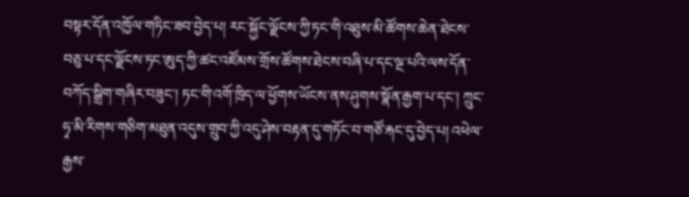བསྟར་དོན་འཁྱོལ་གཏིང་ཟབ་བྱེད་པ། རང་སྐྱོང་ལྗོངས་ཀྱི་ཏང་གི་འཐུས་མི་ཚོགས་ཆེན་ཐེངས་བཅུ་པ་དང་ལྗོངས་ཏང་ཨུད་ཀྱི་ཚང་འཛོམས་གྲོས་ཚོགས་ཐེངས་བཞི་པ་དང་ལྔ་པའི་ལས་དོན་བཀོད་སྒྲིག་གཞིར་བཟུང་། ཏང་གི་འགོ་ཁྲིད་ལ་ཕྱོགས་ཡོངས་ནས་ཤུགས་སྣོན་རྒྱག་པ་དང་། ཀྲུང་ཧྭ་མི་རིགས་གཅིག་མཐུན་འདུས་གྲུབ་ཀྱི་འདུ་ཤེས་བརྟན་དུ་གཏོང་བ་གཙོ་རྐང་དུ་བྱེད་པ། འཕེལ་རྒྱས་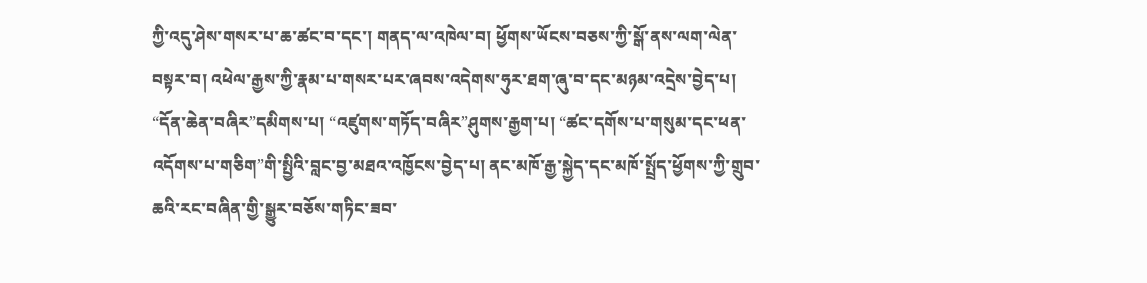ཀྱི་འདུ་ཤེས་གསར་པ་ཆ་ཚང་བ་དང་། གནད་ལ་འཁེལ་བ། ཕྱོགས་ཡོངས་བཅས་ཀྱི་སྒོ་ནས་ལག་ལེན་བསྟར་བ། འཕེལ་རྒྱས་ཀྱི་རྣམ་པ་གསར་པར་ཞབས་འདེགས་ཧུར་ཐག་ཞུ་བ་དང་མཉམ་འདྲེས་བྱེད་པ། “དོན་ཆེན་བཞིར”དམིགས་པ། “འཛུགས་གཏོད་བཞིར”ཤུགས་རྒྱག་པ། “ཚང་དགོས་པ་གསུམ་དང་ཕན་འདོགས་པ་གཅིག”གི་སྤྱིའི་བླང་བྱ་མཐའ་འཁྱོངས་བྱེད་པ། ནང་མཁོ་རྒྱ་སྐྱེད་དང་མཁོ་སྤྲོད་ཕྱོགས་ཀྱི་གྲུབ་ཆའི་རང་བཞིན་གྱི་སྒྱུར་བཅོས་གཏིང་ཟབ་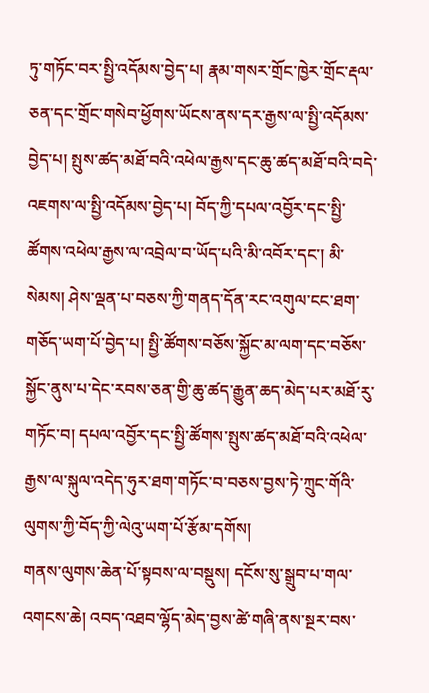ཏུ་གཏོང་བར་སྤྱི་འདོམས་བྱེད་པ། རྣམ་གསར་གྲོང་ཁྱེར་གྲོང་རྡལ་ཅན་དང་གྲོང་གསེབ་ཕྱོགས་ཡོངས་ནས་དར་རྒྱས་ལ་སྤྱི་འདོམས་བྱེད་པ། སྤུས་ཚད་མཐོ་བའི་འཕེལ་རྒྱས་དང་ཆུ་ཚད་མཐོ་བའི་བདེ་འཇགས་ལ་སྤྱི་འདོམས་བྱེད་པ། བོད་ཀྱི་དཔལ་འབྱོར་དང་སྤྱི་ཚོགས་འཕེལ་རྒྱས་ལ་འབྲེལ་བ་ཡོད་པའི་མི་འབོར་དང་། མི་སེམས། ཤེས་ལྡན་པ་བཅས་ཀྱི་གནད་དོན་རང་འགུལ་ངང་ཐག་གཅོད་ཡག་པོ་བྱེད་པ། སྤྱི་ཚོགས་བཅོས་སྐྱོང་མ་ལག་དང་བཅོས་སྐྱོང་ནུས་པ་དེང་རབས་ཅན་གྱི་ཆུ་ཚད་རྒྱུན་ཆད་མེད་པར་མཐོ་རུ་གཏོང་བ། དཔལ་འབྱོར་དང་སྤྱི་ཚོགས་སྤུས་ཚད་མཐོ་བའི་འཕེལ་རྒྱས་ལ་སྐུལ་འདེད་ཧུར་ཐག་གཏོང་བ་བཅས་བྱས་ཏེ་ཀྲུང་གོའི་ལུགས་ཀྱི་བོད་ཀྱི་ལེའུ་ཡག་པོ་རྩོམ་དགོས།
གནས་ལུགས་ཆེན་པོ་སྟབས་ལ་བསྡུས། དངོས་སུ་སྒྲུབ་པ་གལ་འགངས་ཆེ། འབད་འཐབ་ལྷོད་མེད་བྱས་ཚེ་གཞི་ནས་སྔར་བས་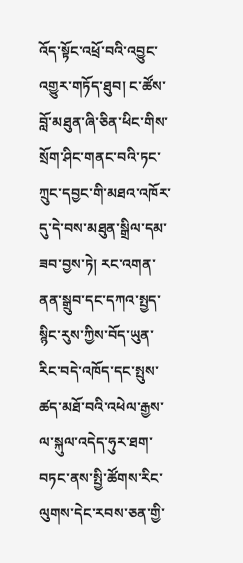འོད་སྟོང་འཕྲོ་བའི་འབྱུང་འགྱུར་གཏོད་ཐུབ། ང་ཚོས་བློ་མཐུན་ཞི་ཅིན་ཕིང་གིས་སྲོག་ཤིང་གནང་བའི་ཏང་ཀྲུང་དབྱང་གི་མཐའ་འཁོར་དུ་དེ་བས་མཐུན་སྒྲིལ་དམ་ཟབ་བྱས་ཏེ། རང་འགན་ནན་སྒྲུབ་དང་དཀའ་སྤྱད་སྙིང་རུས་ཀྱིས་བོད་ཡུན་རིང་བདེ་འཁོད་དང་སྤུས་ཚད་མཐོ་བའི་འཕེལ་རྒྱས་ལ་སྐུལ་འདེད་ཧུར་ཐག་བཏང་ནས་སྤྱི་ཚོགས་རིང་ལུགས་དེང་རབས་ཅན་གྱི་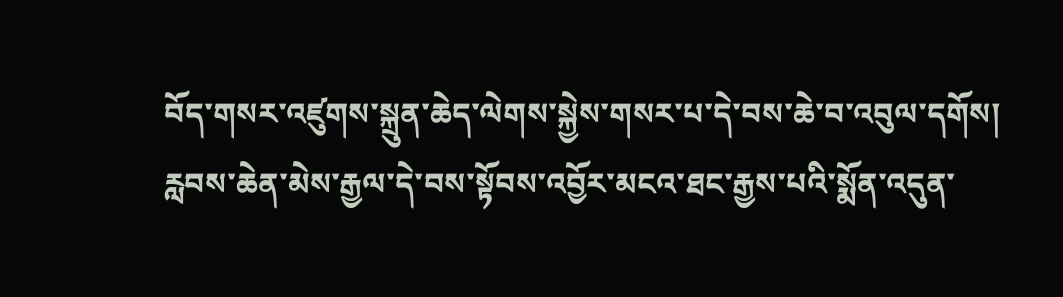བོད་གསར་འཛུགས་སྐྲུན་ཆེད་ལེགས་སྐྱེས་གསར་པ་དེ་བས་ཆེ་བ་འབུལ་དགོས།
རླབས་ཆེན་མེས་རྒྱལ་དེ་བས་སྟོབས་འབྱོར་མངའ་ཐང་རྒྱས་པའི་སྨོན་འདུན་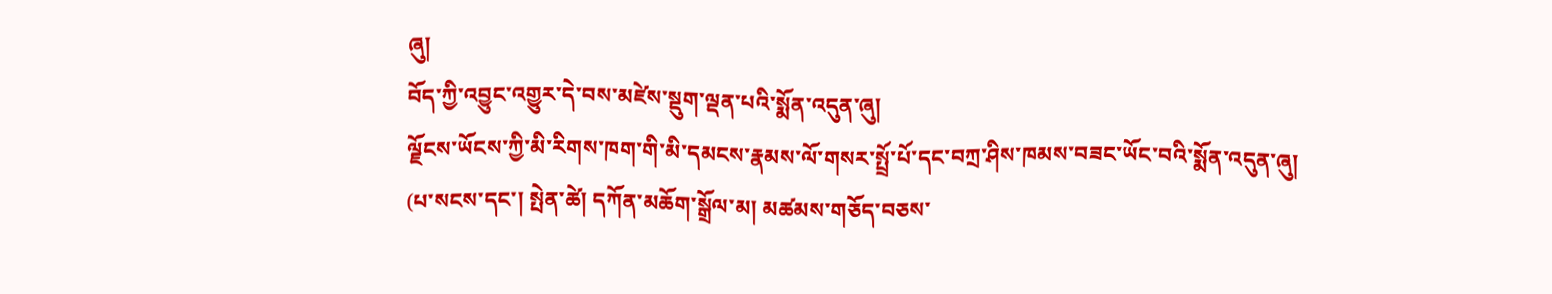ཞུ།
བོད་ཀྱི་འབྱུང་འགྱུར་དེ་བས་མཛེས་སྡུག་ལྡན་པའི་སྨོན་འདུན་ཞུ།
ལྗོངས་ཡོངས་ཀྱི་མི་རིགས་ཁག་གི་མི་དམངས་རྣམས་ལོ་གསར་སྤྲོ་པོ་དང་བཀྲ་ཤིས་ཁམས་བཟང་ཡོང་བའི་སྨོན་འདུན་ཞུ།
(པ་སངས་དང་། སྤེན་ཚེ། དཀོན་མཆོག་སྒྲོལ་མ། མཚམས་གཅོད་བཅས་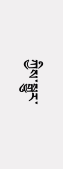ཀྱིས་སྒྱུར་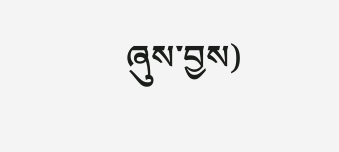ཞུས་བྱས)